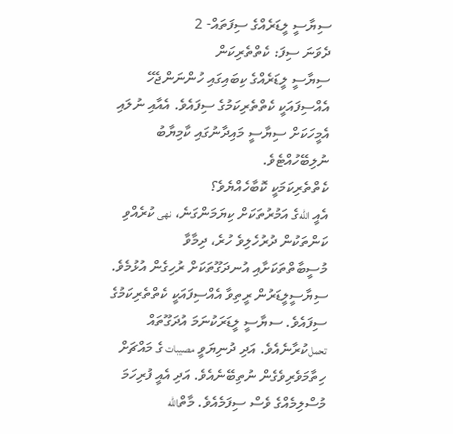ސިޔާސީ ލީޑަރެއްގެ ސިފަތައް- 2
ދެވަނަ ސިފަ: ކެތްތެރިކަން
ސިޔާސީ ލީޑަރެއްގެ ކިބައިގައި ހުންނަންޖެހޭ އެއްސިފައަކީ ކެތްތެރިކަމުގެ ސިފައެވެ. އެއާއި ނުލައި އެމީހަކަށް ސިޔާސީ މައިދާނުގައި ކާމިޔާބު ނުލިބޭހުއްޓެވެ.
ކެތްތެރިކަމަކީ ކޮބާހެއްޔެވެ؟
އެއީ اللهގެ އަމުރުތަކަށް ކިޔަމަންގަނެ، نهى ކުރެއްވި ކަންތަކުން ދުރުހެލިވެ ހުރެ، ދިމާވާ މުސީބާތްތަކަށާއި އުނދަގޫތަކަށް ރުހިގެން އުޅުމެވެ.
ސިޔާސީލީޑަރުން ރީތިވާ އެއްސިފައަކީ ކެތްތެރިކަމުގެ ސިފައެވެ. ސޔާސީ ލީޑަރަކުނަމަ އުދަގޫތައް تحملކުރާނެއެވެ. އަދި ދުނިޔަވީ مصيبات ގެ މައްޗަށް ހިތާމަވެރިވެގެން ނުތިބޭނެއެވެ. އަދި އެއީ ފުރިހަމަ މުސްލިމެއްގެ ވެސް ސިފަމެއެވެ. މާތްالله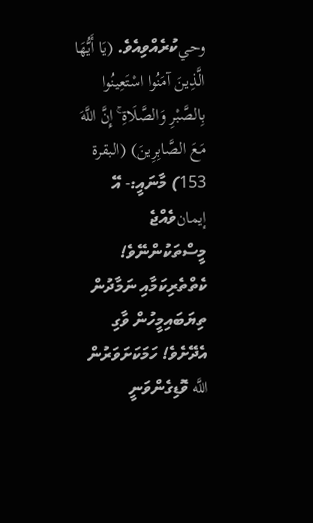وحيކުރެއްވިއެވެ. (يَا أَيُّهَا الَّذِينَ آمَنُوا اسْتَعِينُوا بِالصَّبْرِ وَالصَّلَاةِ ۚ إِنَّ اللَّهَ مَعَ الصَّابِرِينَ) (البقرة 153) މާނައީ:- އޭ إيمانވެއްޖެ މީސްތަކުންނޭވެ! ކެތްތެރިކަމާއި ނަމާދުން ތިޔަބައިމީހުން ވާގި އެދޭށެވެ! ހަމަކަށަވަރުން اللَّه ވޮޑިގެންވަނީ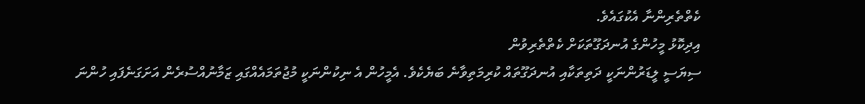ކެތްތެރިންނާ އެކުގައެވެ.
އިދިކޮޅު މީހުންގެ އުނދަގޫތަކަށް ކެތްތެރިވުން
ސިޔަސީ ލީޑަރުންނަކީ ދަތިތަކާއި އުނދަގޫތައް ކުރިމަތިވާނެ ބަޔެކެވެ. އެމީހުން އެ ނިކުންނަކީ މުޖުތަމައެއްގައި ޒަމާނުއްސުރެން އަށަގަނެފައި ހުންނަ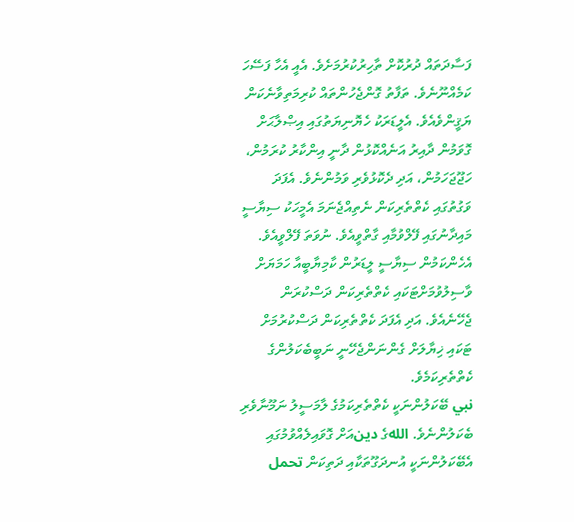ފަސާދަތައް ދުރުކޮށް ތާހިރުކުރުމަށެވެ. އެއީ އެހާ ފަސޭހަ ކަމެއްނޫނެވެ. ތަފާތު ގޮންޖެހުންތައް ކުރިމަތިވާނެކަން ޔަޤީންވެއެވެ. އެލީޑަރަކު ހެޔޮނިޔަތުގައި އިޞްލާޙަށް ގޮވަމުން ދާއިރު އަނެއްކޮޅުން ދާނީ އިންކާރު ކުރަމުން، ހަޖޫޖަހަމުން، އަދި ދެކޮޅުވެރި ވަމުންނެވެ. އެފަދަ ވަގުތުގައި ކެތްތެރިކަން ނެތިއްޖެނަމަ އެމީހަކު ސިޔާސީ މައިދާނުގައި ފޭލްވުމާއި ގާތްވީއެވެ. ނުވަތަ ފޭލްވީއެވެ. އެހެންކަމުން ސިޔާސީ ލީޑަރުން ކާމިޔާބީއާ ހަމަޔަށް ވާސިލުވުމަށްޓަކައި ކެތްތެރިކަން ދަސްކުރަން ޖެހޭނެއެވެ. އަދި އެފަދަ ކެތްތެރިކަން ދަސްކުރުމަށް ޓަކައި ޚިޔާލަށް ގެންނަންޖެހޭނީ ނަބީބެކަލުންގެ ކެތްތެރިކަމެވެ.
نبي ބޭކަލުންނަކީ ކެތްތެރިކަމުގެ ލާމަސީލު ނަމޫނާވެރި ބެކަލުންނެވެ. اللهގެ دينއަށް ގޮވައިލެއްވުމުގައި އެބޭކަލުންނަކީ އުނދަގޫތަކާއި ދަތިކަން تحمل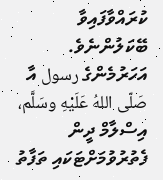ކުރައްވާފައިވާ ބޭކަލުންނެވެ. އަހަރުމެންގެ رسول އާ صَلّى اللهُ عَلَيْهِ وسَلَّم، އިސްލާމް ދީން ފެތުރުވުމަށްޓަކައި ތަފާތު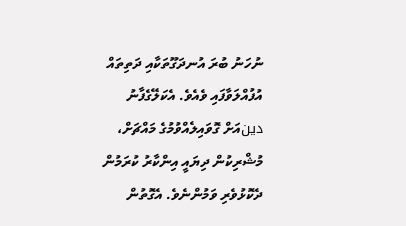ނުހަނު ބުރަ އުނދަގޫތަކާއި ދަތިތައް އުފުއްލަވާފައި ވެއެވެ. އެކަލޭގެފާނު دينއަށް ގޮވައިލެއްވުމުގެ މައްޗަށް، މުޝްރިކުން ދިޔައީ އިންކާރު ކުރަމުން ދެކޮޅުވެރި ވަމުންނެވެ. އެގޮތުން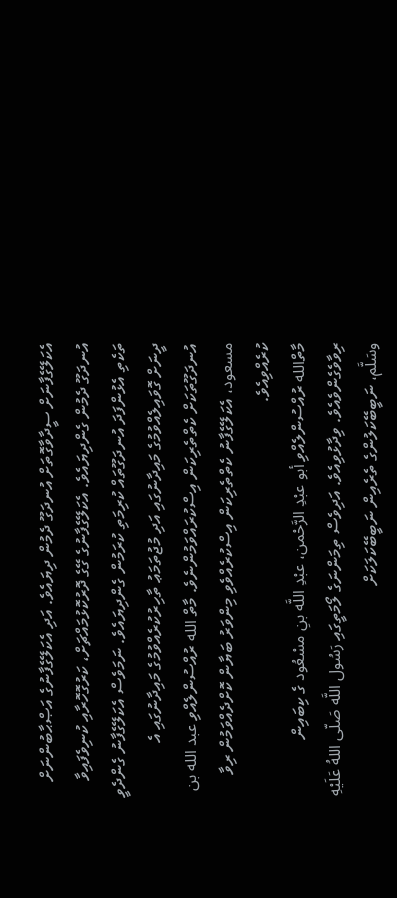އެކަލޭގެފާނަށް ސީދާވާގޮތަށް އުނދަގޫ ދެމުން ދިޔައެވެ. އަދި އެކަލޭގެފާނުގެ އަޞްޙާބުންނަށް އުނދަގޫ ދެމުން ގެންދިޔައެވެ. އެކަލޭގެފާނުގެ ގޭގެ ދޮރުކޮޅުމައްޗަށް، ކަރުގޮހޮރާއި ކުނިވެފައިވާ ތަކެތި އެޅުންފަދަ އުނދަގޫތައް ކުރިމަތި ކުރަމުން ގެންދިޔައެވެ. ނަމަވެސް އެކަލޭގެފާނު ގެންދެވީ ދީނަށް ގޮވައިލެއްވުމުގެ މައިދާނުގައި އަދި މުޖުތަމަޢު ތާހިރުކުރެއްވުމުގެ މައިދާނުގައި އެ އުނދަގޫތަކަށް ކެތްތެރިކަން އިސްކުރައްވަމުންނެވެ. މާތް الله ރުއްސުންލެއްވި عبد الله بن مسعود، އެކަލޭގެފާނު ކެތްތެރިކަން އިސްކުރެއްވެވި މިންވަރު ބަޔާން ކޮށްދެއްވަމުން ރިވާ ކުރެއްވިއެވެ.
މާތްالله ރުއްސުންލެއްވި أبو عبْدِ الرَّحْمن، عبْدِ اللَّه بنِ مسْعُود ގެ ކިބައިން ރިވާވެގެންވެއެވެ. ވިދާޅުވިއެވެ. އަދިވެސް ތިމަންނަގެ ލޯމަތީގައި رَسُول اللَّه صَلّى اللهُ عَلَيْهِ وسَلَّم، ނަބީބޭކަލުންގެ ތެރެއިން ނަބީބޭކަލަކަށް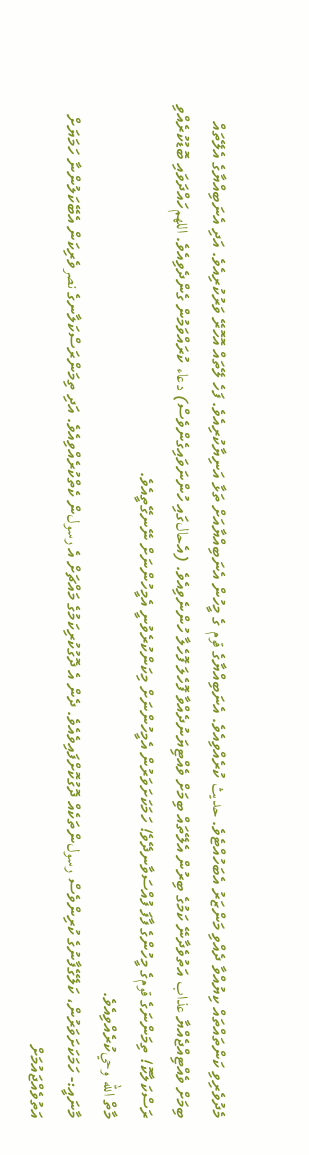މެދުވެރިވި ކަންތައްތައް ކިޔުއްވާ ދެއްވި މަންޒަރު އެބަހުއްޓެވެ. حديث ކުރެއްވިއެވެ. އެނަބިއްޔާގެ قوم ގެ މީހުން އެނަބިއްޔާއަށް ތަޅާ އަނިޔާކުރިއެވެ. ފަހެ ލޭތައް އޮހޮރޭ ވަރުކުރިއެވެ. އަދި އެނަބިއްޔާގެ އެލޭތައް ބިމަށް ވެއްޓިއްޖެއްޔާ عذاب އަތުވެދާނޭ ކަމުގެ ބިރުން އެލޭތައް ބިމަށް ވެއްޓިޔަނުދެއްވާ ފޮހެލަ ފޮހެލާ ހުންނެވިއެވެ. (އެحالގައި ހުންނަވައިގެންވެސް) دعاء ކުރައްވަމުން ގެންދެވިއެވެ. اللهمހައްދަވައި ބޮޑުކުރެއްވި ރަސްކަލާކޮ! ތިމަންނަގެ قومގެ މީހުންގެ ފާފަ ފުއްސަވާނދޭވެ! ހަމަކަށަވަރުން އެމީހުންނަށް މިކަންކުރެވުނީ އެމީހުންނަށް ނޭނގޭތީއެވެ.
މާތް الله وحيކުރެއްވިއެވެ.
މާނައީ:- ހަމަކަށަވަރުން، ކަލޭގެފާނުގެ ކުރިންވެސް رسولންތަކެއް ދޮގުކޮށްފައިވެއެވެ. ދެން އެ ދޮގުކުރިކަމުގެ މައްޗަށް އެ رسولން ކެތްކުރެއްވިއެވެ. އަދި ތިމަންރަސްކަލާނގެ نصرވެރިކަން އެބޭކަލުންނާ ހަމަޔަށް އަތުވެއްޖައުމަށް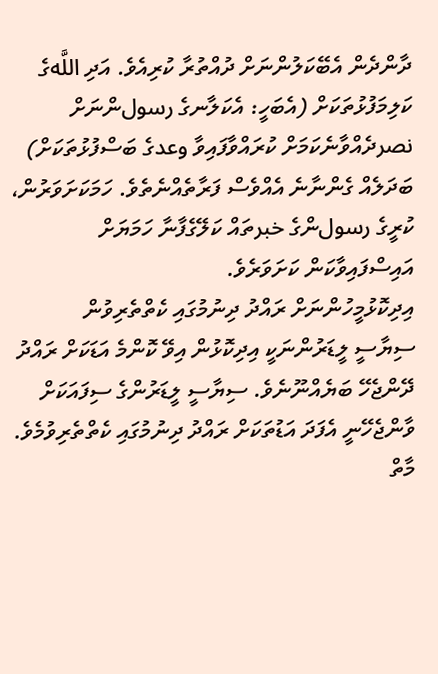ދާންދެން އެބޭކަލުންނަށް ދުއްތުރާ ކުރިއެވެ. އަދި اللَّهގެ ކަލިމަފުޅުތަކަށް (އެބަހީ: އެކަލާނގެ رسولންނަށް نصرދެއްވާނެކަމަށް ކުރައްވާފައިވާ وعدގެ ބަސްފުޅުތަކަށް) ބަދަލެއް ގެންނާނެ އެއްވެސް ފަރާތެއްނެތެވެ. ހަމަކަށަވަރުން، ކުރީގެ رسولންގެ خبرތައް ކަލޭގެފާނާ ހަމަޔަށް އައިސްފައިވާކަން ކަށަވަރެވެ.
އިދިކޮޅުމީހުންނަށް ރައްދު ދިނުމުގައި ކެތްތެރިވުން
ސިޔާސީ ލީޑަރުންނަކީ އިދިކޮޅުން އިވޭ ކޮންމެ އަޑަކަށް ރައްދު ދޭންޖެހޭ ބަޔެއްނޫނެވެ. ސިޔާސީ ލީޑަރުންގެ ސިފައަކަށް ވާންޖެހޭނީ އެފަދަ އަޑުތަކަށް ރައްދު ދިނުމުގައި ކެތްތެރިވުމެވެ. މާތް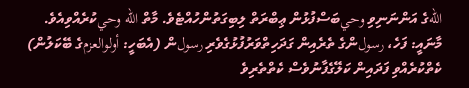اللهގެ އަންނަނިވި وحيބަސްފުޅުން ޢިބްރަތް ލިބިގަތުންހުއްޓެވެ. މާތް الله وحيކުރެއްވިއެވެ.
މާނައީ: ފަހެ، رسولންގެ ތެރެއިން ގަދަހިތްވަރުފުޅުގެވެރި رسولން (އެބަހީ: أولوالعزمގެ ބޭކަލުން) ކެތްކުރެއްވި ފަދައިން ކަލޭގެފާނުވެސް ކެތްތެރިވެ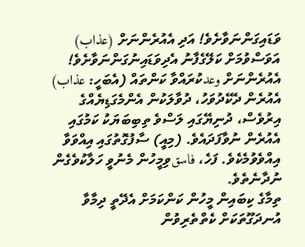ވަޑައިގަންނަވާށެވެ! އަދި އެއުރެންނަށް (عذاب) އަވަސްވުމަށް ކަލޭގެފާނު އެދިވަޑައިނުގަންނަވާށެވެ! އެއުރެންނަށް وعدކުރައްވާ ކަންތައް (އެބަހީ: عذاب) އެއުރެން ދެކޭދުވަހު، ދުވާލަކުން އެންމެގަޑިޔެއްގެ އިރުވެސް، ދުނިޔޭގައި ލަސްވެ ތިބިބަޔަކު ކަމުގައި އެއުރެން ނުވާފަދައެވެ. (މިއީ) ސާފުގޮތުގައި އިއްވަވާ އިއްވެވުމެކެވެ. ފަހެ، فاسقވިމީހުން މެނުވީ ހަލާކުވެގެން ނުދާނެތެވެ.
ތިމާގެ ކިބައިން މީހުން ކަންކަމަށް އެދޭތީ ދިމާވާ އުނދަގޫތަކަށް ކެތްތެރިވުން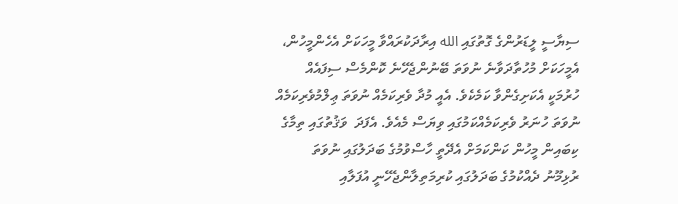ސިޔާސީ ލީޑަރުންގެ ގޮތުގައި الله އިރާދަކުރައްވާ މީހަކަށް އެހެންމީހުން، އެމީހަކަށް މުހުތާދަވާނެ ނުވަތަ ބޭނުންޖެހޭނެ ކޮންމެސް ސިފައެއް ހުރުމަކީ އެކަށިގެންވާ ކަމެކެވެ. އެއީ މުދާ ވެރިކަމެއް ނުވަތަ ޢިލްމުވެރިކަމެއް ނުވަތަ ހުނަރު ވެރިކަމެއްކަމުގައި ވިޔަސް މެއެވެ. އެފަދަ  ވަޤުތުގައި ތިމާގެ ކިބައިން މީހުން ކަންކަމަށް އެދޭތީ ހާސްވުމުގެ ބަދަލުގައި ނުވަތަ ރުޅިމޫނު ދެއްކުމުގެ ބަދަލުގައި ކުރިމަތިލާންޖެހޭނީ އުފަލާއި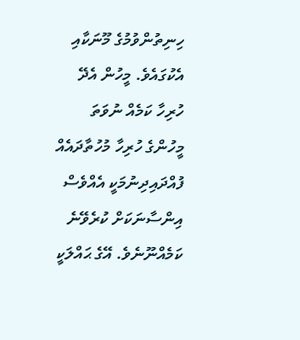ހިނިތުންވުމުގެ މޫނަކާއި އެކުގައެވެ. މީހުން އެދޭ ހުރިހާ ކަމެއް ނުވަތަ މީހުންގެ ހުރިހާ މުހުތާދައެއް ފުއްދައިދިނުމަކީ އެއްވެސް އިންސާނަކަށް ކުރެވޭނެ ކަމެއްނޫނެވެ. އޭގެ ޙައްލަކީ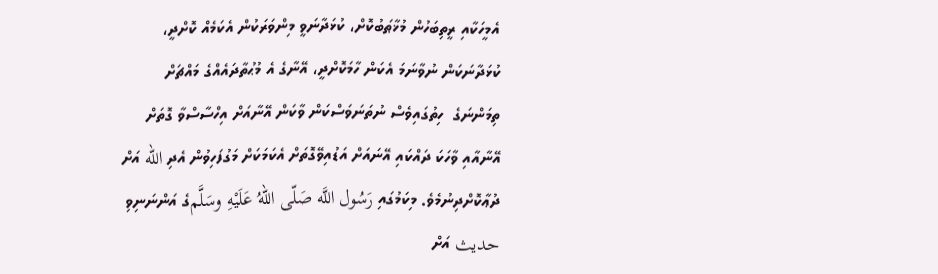އެމީހަކާއި ރީތިބަހުން މުޚާޠަބުކޮށް، ކުޅަދާނަވީ މިންވަރަކުން އެކަމެއް ކޮށްދީ، ކުޅަދާނަކަން ނުވާނަމަ އެކަން ހާމަކޮށްދީ، އޭނާގެ އެ މުޙުތާދައެއްގެ މައްޗަށް ތިމަންނަގެ  ހިތުގައިވެސް ނުތަނަވަސްކަން ވާކަން އޭނާއަށް އިހްސާސްވާ ގޮތަށް އޭނާއާއި ވާހަކަ ދައްކައި އޭނައަށް އަޑުއިވޭގޮތަށް އެކަމަކަށް މަގުފަހިވުން އެދި الله އަށް ދުޢާކޮށްދިނުމެވެ. މިކަމުގައި رَسُول اللَّه صَلّى اللهُ عَلَيْهِ وسَلَّمގެ އަންނަނިވި حديث އަށް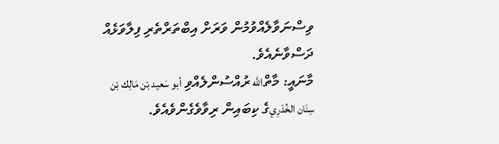ވިސްނަވާލެއްވުމުން ވަރަށް އިބްތަރްތެރި ފިލާވަޅެއް ދަސްވާނެއެވެ.
މާނައީ: މާތްالله ރުއްސުންލެއްވި أبو سَعيد بْن مَالِك بْن سِنَان الخُدْرِيގެ ކިބައިން ރިވާވެގެންވެއެވެ.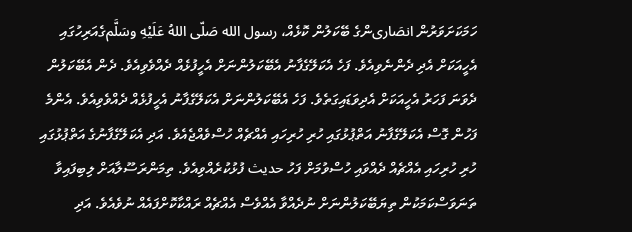ހަމަކަށަވަރުން انصَارىންގެ ބޭކަލުން ކޮޅެއް، رسول الله صَلّى اللهُ عَلَيْهِ وسَلَّمގެއަރިހުގައި އެހީއަކަށް އެދި ދެންނެވިއެވެ. ފަހެ އެކަލޭގެފާނު އެބޭކަލުންނަށް އެހީފުޅެއް ދެއްވެވިއެވެ. ދެން އެބޭކަލުން ދެވަނަ ފަހަރު އެހީއަކަށް އެދިވަޑައިގަތެވެ. ފަހެ އެބޭކަލުންނަށް އެކަލޭގެފާނު އެހީފުޅެއް ދެއްވެވިއެވެ. އެންމެ ފަހުން ގޮސް އެކަލޭގެފާނު އަތްޕުޅުގައި ހުރި ހުރިހައި އެއްޗެއް ހުސްވެއްޖެއެވެ. އަދި އެކަލޭގެފާނުގެ އަތްޕުޅުގައި ހުރި ހުރިހައި އެއްޗެއް ދެއްވައި ހުސްވުމަށް ފަހު حديث ފުޅުކުރެއްވިއެވެ. ތިމަންރަސޫލާއަށް ލިބިފައިވާ ތަނަވަސްކަމަކުން ތިޔަބޭކަލުންނަށް ނުދެއްވާ އެއްވެސް އެއްޗެއް ރައްކާކޮށްފައެއް ނުވެއެވެ. އަދި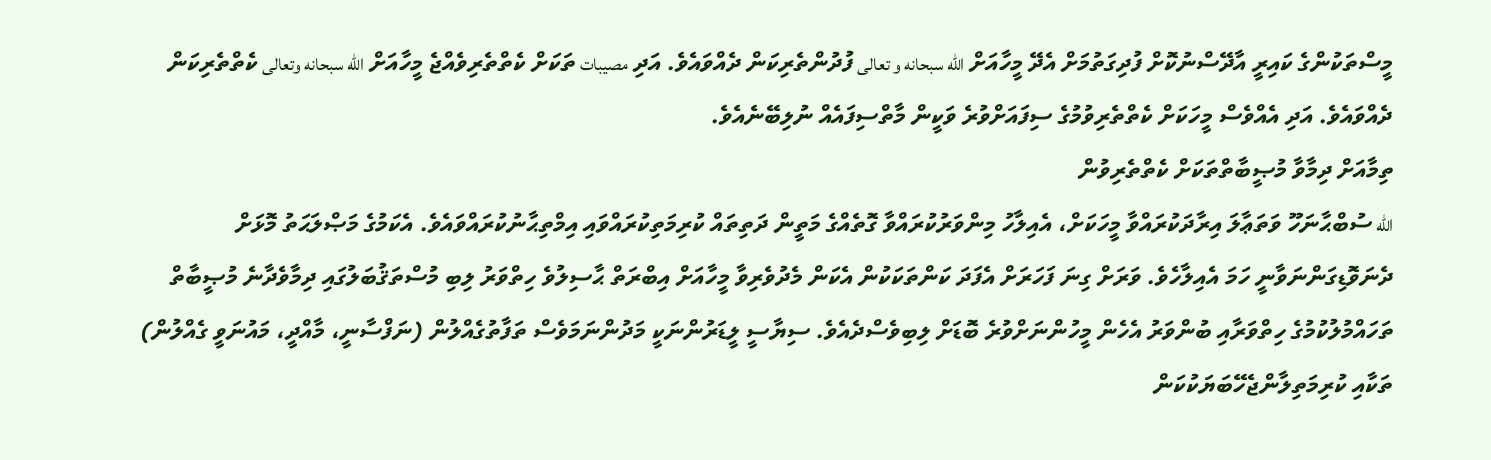މީސްތަކުންގެ ކައިރީ އާދޭސްނުކޮށް ފުދިގަތުމަށް އެދޭ މީހާއަށް الله سبحانه و تعالى ފުދުންތެރިކަން ދެއްވައެވެ. އަދި مصيبات ތަކަށް ކެތްތެރިވެއްޖެ މީހާއަށް الله سبحانه وتعالى ކެތްތެރިކަން ދެއްވައެވެ. އަދި އެއްވެސް މީހަކަށް ކެތްތެރިވުމުގެ ސިފައަށްވުރެ ވަކީން މާތްސިފައެއް ނުލިބޭނެއެވެ.
ތިމާއަށް ދިމާވާ މުޞީބާތްތަކަށް ކެތްތެރިވުން
الله ސުބްޙާނަހޫ ވަތަޢާލަ އިރާދަކުރައްވާ މީހަކަށް، އެއިލާހު މިންވަރުކުރައްވާ ގޮތެއްގެ މަތީން ދަތިތައް ކުރިމަތިކުރައްވައި އިމްތިޙާނުކުރައްވައެވެ. އެކަމުގެ މަޞްލަޙަތު މޮޅަށް ދެނަވޮޑިގަންނަވާނީ ހަމަ އެއިލާހެވެ. ވަރަށް ގިނަ ފަހަރަށް އެފަދަ ކަންތަކަކުން އެކަން މެދުވެރިވާ މީހާއަށް އިބްރަތް ޙާސިލުވެ ހިތްވަރު ލިބި މުސްތަޤުބަލުގައި ދިމާވެދާނެ މުޞީބާތް ތަހައްމުލުކުމުގެ ހިތްވަރާއި ބުންވަރު އެހެން މީހުންނަށްވުރެ ބޮޑަށް ލިބިވެސްދެއެވެ. ސިޔާސީ ލީޑަރުންނަކީ މަދުންނަމަވެސް ތަފާތުގެއްލުން (ނަފްސާނީ، މާއްދީ، މައުނަވީ ގެއްލުން) ތަކާއި ކުރިމަތިލާންޖެހޭބަޔަކުކަން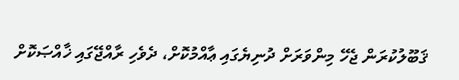ޤަބޫލުކުރަން ޖެހޭ މިންވަރަށް ދުނިޔެގައި ޢާއްމުކޮށް، ދެވެހި ރާއްޖޭގައި ޚާއްޞަކޮށް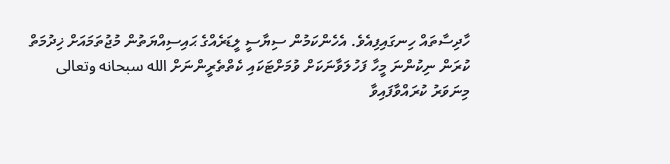ހާދިސާތައް ހިނގައިފިއެވެ. އެހެންކަމުން ސިޔާސީ ލީޑަރެއްގެ ޙައިސިއްޔަތުން މުޖުތަމައަށް ޚިދުމަތް ކުރަން ނިކުންނަ މީހާ ފަހުލަވާނަކަށް ވުމަށްޓަކައި ކެތްތެރީންނަށް الله سبحانه وتعالى މިނަވަރު ކުރައްވާފައިވާ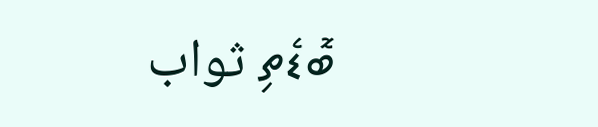ބޮޑެތި ثواب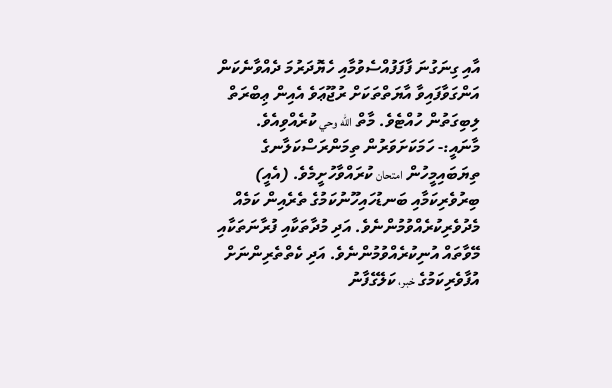އާއި ގިނަގުނަ ފާފަފުއްސެވުމާއި ހެޔޮދަރުމަ ދެއްވާނެކަން އަންގަވާފައިވާ އާޔަތްތަކަށް ރުޖޫޢަވެ އެއިން ޢިބްރަތް ލިބިގަތުން ހުއްޓެވެ. މާތް الله وحي ކުރެއްވިއެވެ.
މާނައީ:- ހަމަކަށަވަރުން ތިމަންރަސްކަލާނގެ ތިޔަބައިމީހުން امتحان ކުރައްވާހުށީމެވެ. (އެއީ) ބިރުވެރިކަމާއި ބަނޑުހައިހޫނުކަމުގެ ތެރެއިން ކަމެއް މެދުވެރިކުރެއްވުމުންނެވެ. އަދި މުދާތަކާއި ފުރާނަތަކާއި މޭވާތައް އުނިކުރެއްވުމުންނެވެ. އަދި ކެތްތެރިންނަށް އުފާވެރިކަމުގެ خبر، ކަލޭގެފާނު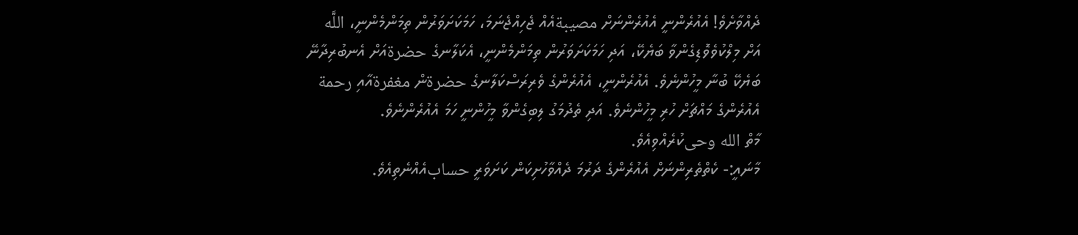ދެއްވާށެވެ! އެއުރެންނީ އެއުރެންނަށް مصيبةއެއް ޖެހިއްޖެނަމަ، ހަމަކަށަވަރުން ތިމަންމެންނީ، اللَّه އަށް މިލްކުވެވޮޑިގެންވާ ބަޔެކޭ، އަދި ހަމަކަށަވަރުން ތިމަންމެންނީ، އެކަލާނގެ حضرةއަށް އެނބުރިދާނޭ ބަޔެކޭ ބުނާ މީހުންނެވެ. އެއުރެންނީ، އެއުރެންގެ ވެރިރަސްކަލާނގެ حضرةން مغفرةއާއި رحمة އެއުރެންގެ މައްޗަށް ހުރި މީހުންނެވެ. އަދި ތެދުމަގު ލިބިގެންވާ މީހުންނީ ހަމަ އެއުރެންނެވެ.
މާތް الله وحىކުރެއްވިއެވެ.
މާނައީ:- ކެތްތެރިންނަށް އެއުރެންގެ ދަރުމަ ދެއްވާހުށިކަން ކަށަވަރީ حسابއެއްނެތިއެވެ.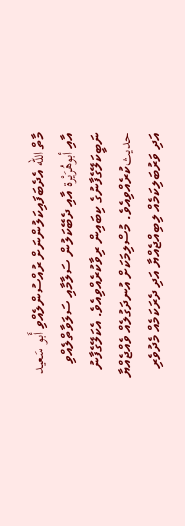މާތް الله އެދެބަފައިކަލުންނަށް ރުއްސުންލެއްވި أَبو سَعيد އާއި أبوهُرَيْرة އާއި ދެބޭކަލުން ސަލާމާއި ސަލަވާތްލެއްވި ނަބީކަލޭގެފާނުގެ ކިބައިން ރިވާކުރެއްވިއެވެ. އެކަލޭގެފާނު حديثކުރެއްވިއެވެ. މުސްލިމަކަށް އުނދަގުލެއް ވެއްޖެއްޔާ އަދި ވަރުބަލިކަމެއް ލިބިއްޖެއްޔާ އަދި ދެރަކަމެއް މެދުވެރި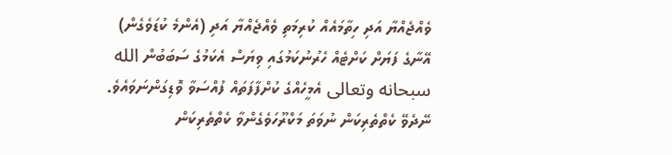ވެއްޖެއްޔާ އަދި ހިތާމައެއް ކުރިމަތި ވެއްޖެއްޔާ އަދި (އެންމެ ކުޑަވެގެން) އޭނާގެ ފަޔަށް ކަށްޓެއް ހެރުނުކަމުގައި ވިޔަސް އެކަމުގެ ސަބަބުން الله سبحانه وتعالى އެމީހެއްގެ ކުށްފާފަތައް ފުއްސަވާ ވޮޑިގަންނަވައެވެ.
ނޭދެވޭ ކެތްތެރިކަން ނުވަތަ މަކްރޫހަވެގެންވާ ކެތްތެރިކަން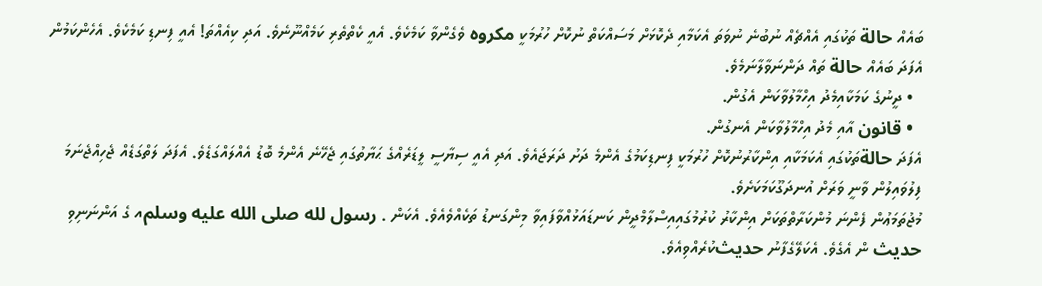ބައެއް حالة ތަކުގައި އެއްޗެއް ނުބުނެ ނުވަތަ އެކަމާއި ދެކޮޅަށް މަސައްކަތް ނުކޮށް ހުރުމަކީ مكروه ވެގެންވާ ކަމެކެވެ. އެއީ ކެތްތެރި ކަމެއްނޫނެވެ. އަދި ކިއެއްތަ! އެއީ ފިނޑި ކަމެކެވެ. އެހެންކަމުން އެފަދަ ބައެއް حالة ތައް ދަންނަވާލާނަމެވެ.
  • ދީނުގެ ކަމަކާއިމެދު އިހްމާލުވާކަން އެގުން.
  • قانون އާއި މެދު އިހްމާލުވާކަން އެނގުން.
އެފަދަ حالةތަކުގައި އެކަމަކާއި އިންކާރުނުކޮށް ހުރުމަކީ ފިނޑިކަމުގެ އެންމެ ދަށު ދަރަޖައެވެ. އަދި އެއީ ސިޔާސީ ލީޑަރެއްގެ ޙަޔާތުގައި ޖެހޭނެ އެންމެ ބޮޑު އެއްލައްގަޑެވެ. އެފަދަ ލަތްގަޑެއް ޖެހިއްޖެނަމަ ފިލުވައިލުން ވާނީ ވަރަށް އުނދަގޫކަމަކަށެވެ.
މުޖުތަމަޢުން ފެންނަ މުންކަރާތްތަކަށް އިންކާރު ކުރުމުގައިއިސްލާމްދީން ކަނޑައަޅުއްވާފައިވާ މިންގަނޑު ތަކެއްވެއެވެ. އެކަން . رسول لله صلى الله عليه وسلمއ ގެ އަންނަނިވި حديث ން އެގެވެ. އެކަލޭގެފާނު حديثކުރެއްވިއެވެ.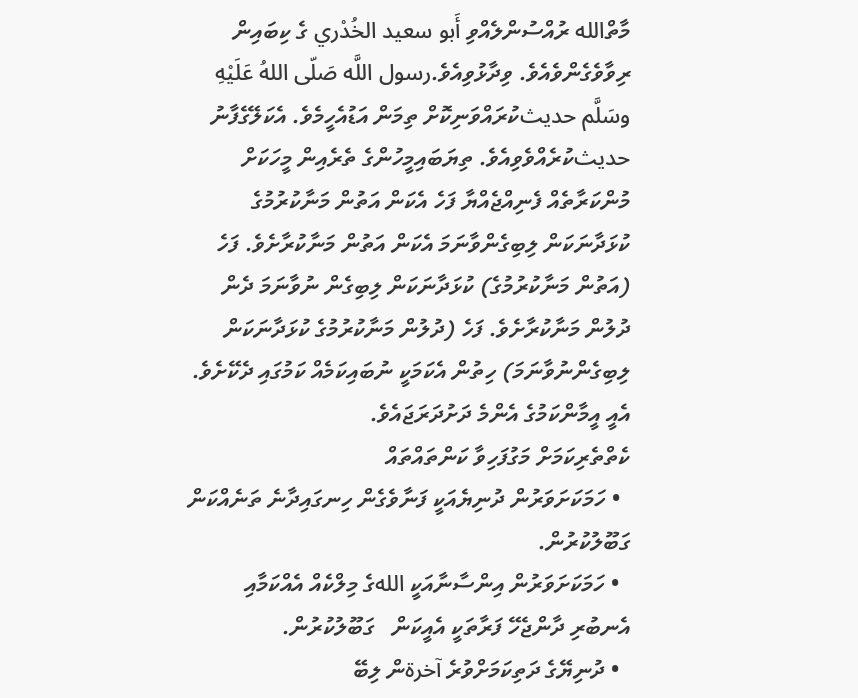މާތްالله ރުއްސުންލެއްވި أَبو سعيد الخُدْري ގެ ކިބައިން ރިވާވެގެންވެއެވެ. ވިދާޅުވިއެވެ.رسول اللَّه صَلّى اللهُ عَلَيْهِ وسَلَّم حديثކުރައްވަނިކޮށް ތިމަން އަޑުއެހީމެވެ. އެކަލޭގެފާނު حديثކުރެއްވެވިއެވެ. ތިޔަބައިމީހުންގެ ތެރެއިން މީހަކަށް މުންކަރާތެއް ފެނިއްޖެއްޔާ ފަހެ އެކަން އަތުން މަނާކުރުމުގެ ކުޅަދާނަކަން ލިބިގެންވާނަމަ އެކަން އަތުން މަނާކުރާށެވެ. ފަހެ (އަތުން މަނާކުރުމުގެ) ކުޅަދާނަކަން ލިބިގެން ނުވާނަމަ ދެން ދުލުން މަނާކުރާށެވެ. ފަހެ (ދުލުން މަނާކުރުމުގެ ކުޅަދާނަކަން ލިބިގެންނުވާނަމަ) ހިތުން އެކަމަކީ ނުބައިކަމެއް ކަމުގައި ދެކޭށެވެ. އެއީ އީމާންކަމުގެ އެންމެ ދަށުދަރަޖައެވެ.
ކެތްތެރިކަމަށް މަގުފަހިވާ ކަންތައްތައް
  • ހަމަކަށަވަރުން ދުނިޔެއަކީ ފަނާވެގެން ހިނގައިދާނެ ތަނެއްކަން ގަބޫލުކުރުން.
  • ހަމަކަށަވަރުން އިންސާނާއަކީ اللهގެ މިލްކެއް އެއްކަމާއި އެނބުރި ދާންޖެހޭ ފަރާތަކީ އެއީކަން   ގަބޫލުކުރުން.
  • ދުނިޔޭގެ ދަތިކަމަށްވުރެ آخرةން ލިބޭ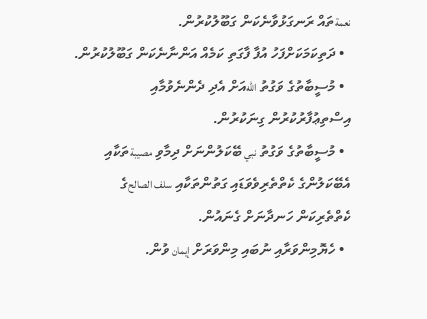نعمةތައް ރަނގަޅުވާނެކަން ގަބޫލުކުރުން.
  • ދަތިކަމަކަށްފަހު އުފާ ފާގަތި ކަމެއް އަންނާނެކަން ގަބޫލުކުރުން.
  • މުސީބާތުގެ ވަގުތު اللهއަށް އެދި ދެންނެވުމާއި އިސްތިޢުފާރުކުރުން ގިނަކުރުން.
  • މުސީބާތުގެ ވަގުތު نبي ބޭކަލުންނަށް ދިމާވި مصيبةތަކާއި އެބޭކަލުންގެ ކެތްތެރިވެވަޑައި ގަތުންތަކާއި سلف الصالحގެ ކެތްތެރިކަން ހަނދާނަށް ގެނައުން.
  • ހެޔޮމިންވަރާއި ނުބައި މިންވަރަށް إيمان ވުން.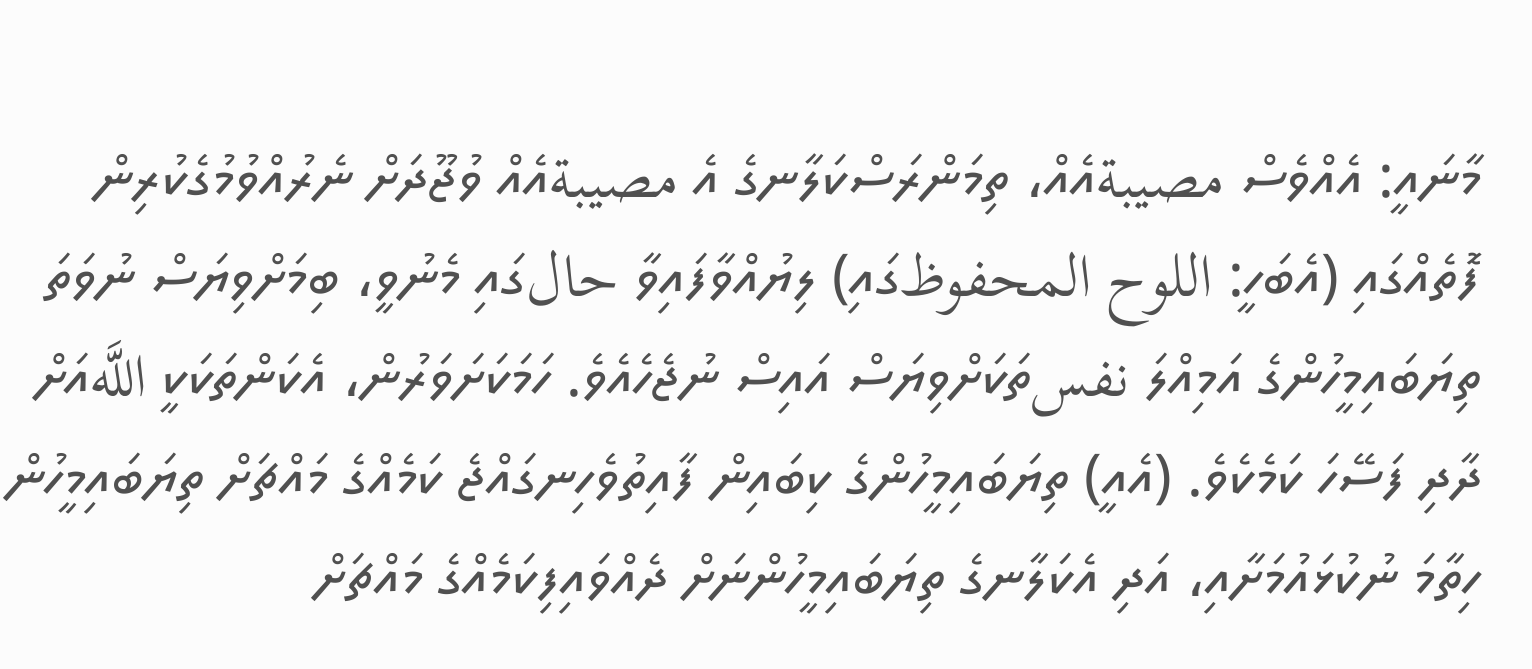މާނައީ: އެއްވެސް مصيبةއެއް، ތިމަންރަސްކަލާނގެ އެ مصيبةއެއް ވުޖޫދަށް ނެރުއްވުމުގެކުރިން ފޮތެއްގައި (އެބަހީ: اللوح المحفوظގައި) ލިޔުއްވާފައިވާ حالގައި މެނުވީ، ބިމަށްވިޔަސް ނުވަތަ ތިޔަބައިމީހުންގެ އަމިއްލަ نفسތަކަށްވިޔަސް އައިސް ނުޖެހެއެވެ. ހަމަކަށަވަރުން، އެކަންތަކަކީ اللَّهއަށް ދާދި ފަސޭހަ ކަމެކެވެ. (އެއީ) ތިޔަބައިމީހުންގެ ކިބައިން ފާއިތުވެހިނގައްޖެ ކަމެއްގެ މައްޗަށް ތިޔަބައިމީހުން ހިތާމަ ނުކުޅައުމަށާއި، އަދި އެކަލާނގެ ތިޔަބައިމީހުންނަށް ދެއްވައިފިކަމެއްގެ މައްޗަށް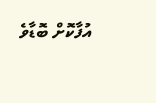އުފާކޮށް ބޮޑާވެ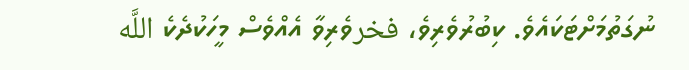ނުގަތުމަށްޓަކައެވެ. ކިބުރުވެރިވެ، فخرވެރިވާ އެއްވެސް މީހަކުދެކެ اللَّه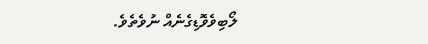ލޯބިވެވޮޑިގެނެއް ނުވެތެވެ.